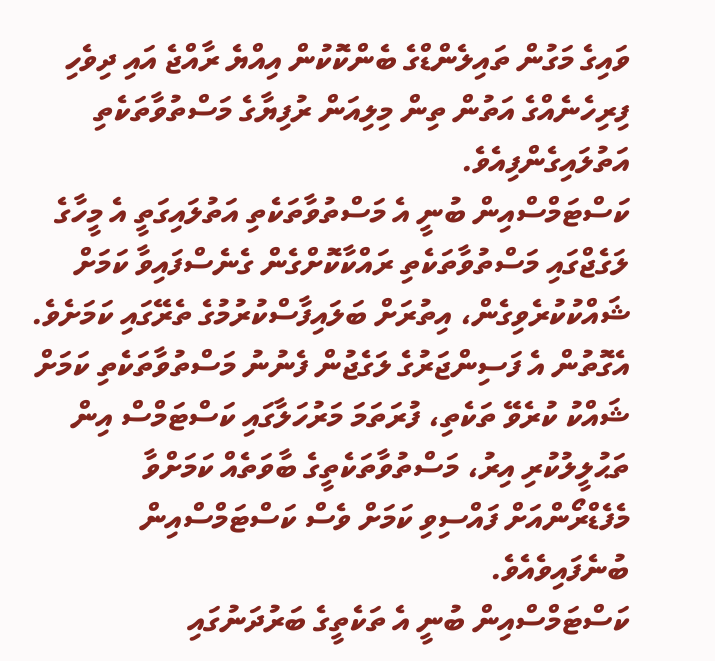ވައިގެ މަގުން ތައިލެންޑްގެ ބެންކޮކުން އިއްޔެ ރާއްޖެ އައި ދިވެހި ފިރިހެނެއްގެ އަތުން ތިން މިލިއަން ރުފިޔާގެ މަސްތުވާތަކެތި އަތުލައިގެންފިއެވެ.
ކަސްޓަމްސްއިން ބުނީ އެ މަސްތުވާތަކެތި އަތުލައިގަތީ އެ މީހާގެ ލަގެޖްގައި މަސްތުވާތަކެތި ރައްކާކޮށްގެން ގެނެސްފައިވާ ކަމަށް ޝައްކުކުރެވިގެން، އިތުރަށް ބަލައިފާސްކުރުމުގެ ތެރޭގައި ކަމަށެވެ.
އެގޮތުން އެ ފަސިންޖަރުގެ ލަގެޖުން ފެނުނު މަސްތުވާތަކެތި ކަމަށް ޝައްކު ކުރެވޭ ތަކެތި، ފުރަތަމަ މަރުހަލާގައި ކަސްޓަމްސް އިން ތަޙުލީލުކުރި އިރު، މަސްތުވާތަކެތީގެ ބާވަތެއް ކަމަށްވާ މެފެޑްރޯންއަށް ފައްސިވި ކަމަށް ވެސް ކަސްޓަމްސްއިން ބުނެފައިވެއެވެ.
ކަސްޓަމްސްއިން ބުނީ އެ ތަކެތީގެ ބަރުދަނުގައި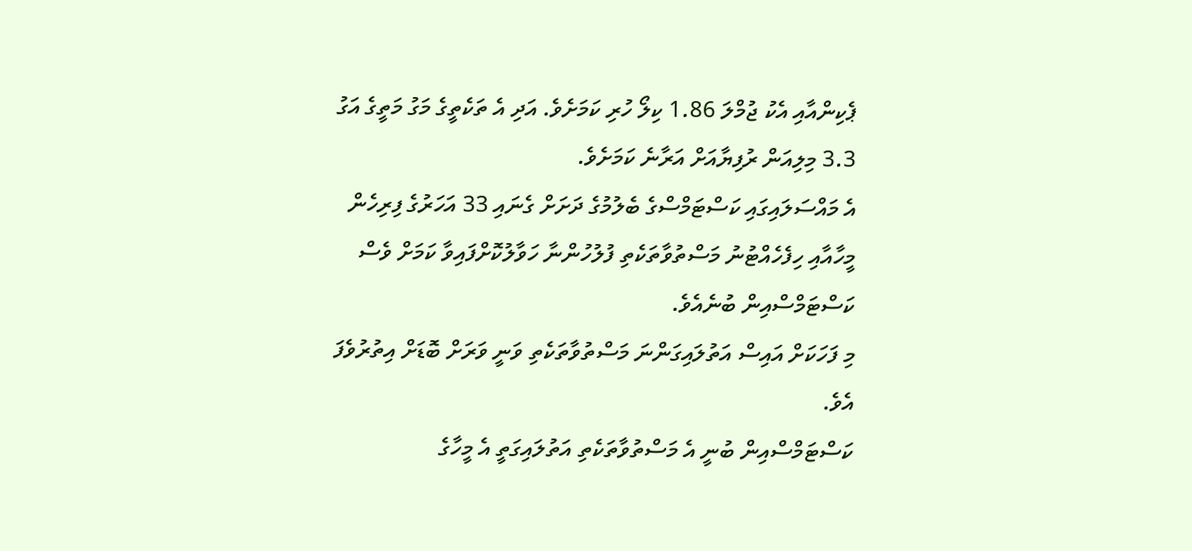ޕެކިންއާއި އެކު ޖުމްލަ 1.86 ކިލޯ ހުރި ކަމަށެވެ. އަދި އެ ތަކެތީގެ މަގު މަތީގެ އަގު 3.3 މިލިއަން ރުފިޔާއަށް އަރާނެ ކަމަށެވެ.
އެ މައްސަލައިގައި ކަސްޓަމްސްގެ ބެލުމުގެ ދަށަށް ގެނައި 33 އަހަރުގެ ފިރިހެން މީހާއާއި ހިފެހެއްޓުނު މަސްތުވާތަކެތި ފުލުހުންނާ ހަވާލުކޮށްފައިވާ ކަމަށް ވެސް ކަސްޓަމްސްއިން ބުނެއެވެ.
މި ފަހަކަށް އައިސް އަތުލައިގަންނަ މަސްތުވާތަކެތި ވަނީ ވަރަށް ބޮޑަށް އިތުރުވެފަ އެވެ.
ކަސްޓަމްސްއިން ބުނީ އެ މަސްތުވާތަކެތި އަތުލައިގަތީ އެ މީހާގެ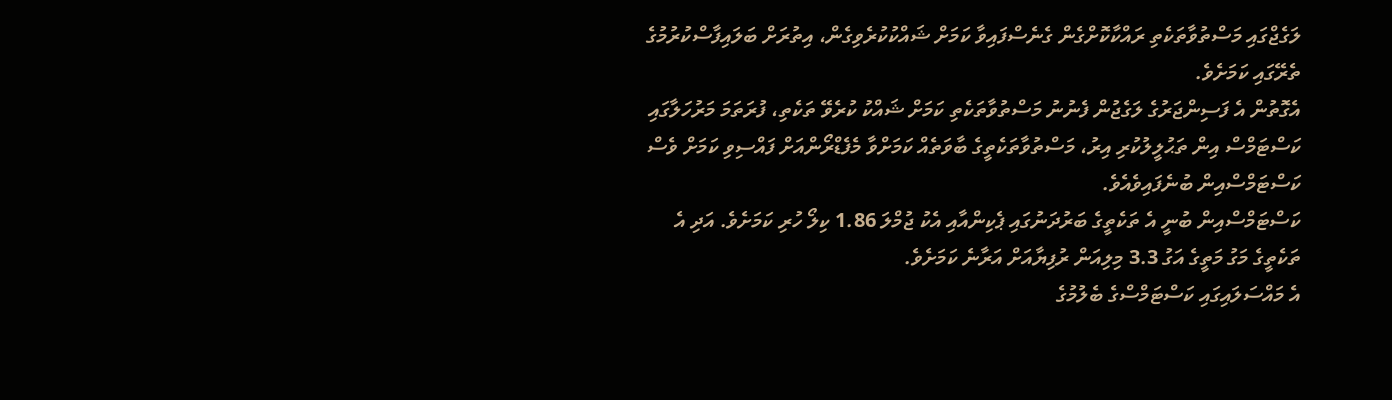ލަގެޖްގައި މަސްތުވާތަކެތި ރައްކާކޮށްގެން ގެނެސްފައިވާ ކަމަށް ޝައްކުކުރެވިގެން، އިތުރަށް ބަލައިފާސްކުރުމުގެ ތެރޭގައި ކަމަށެވެ.
އެގޮތުން އެ ފަސިންޖަރުގެ ލަގެޖުން ފެނުނު މަސްތުވާތަކެތި ކަމަށް ޝައްކު ކުރެވޭ ތަކެތި، ފުރަތަމަ މަރުހަލާގައި ކަސްޓަމްސް އިން ތަޙުލީލުކުރި އިރު، މަސްތުވާތަކެތީގެ ބާވަތެއް ކަމަށްވާ މެފެޑްރޯންއަށް ފައްސިވި ކަމަށް ވެސް ކަސްޓަމްސްއިން ބުނެފައިވެއެވެ.
ކަސްޓަމްސްއިން ބުނީ އެ ތަކެތީގެ ބަރުދަނުގައި ޕެކިންއާއި އެކު ޖުމްލަ 1.86 ކިލޯ ހުރި ކަމަށެވެ. އަދި އެ ތަކެތީގެ މަގު މަތީގެ އަގު 3.3 މިލިއަން ރުފިޔާއަށް އަރާނެ ކަމަށެވެ.
އެ މައްސަލައިގައި ކަސްޓަމްސްގެ ބެލުމުގެ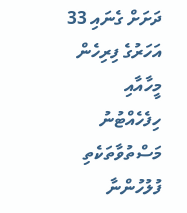ދަށަށް ގެނައި 33 އަހަރުގެ ފިރިހެން މީހާއާއި ހިފެހެއްޓުނު މަސްތުވާތަކެތި ފުލުހުންނާ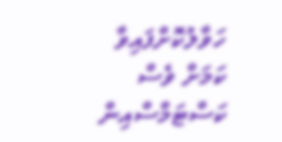ހަވާލުކޮށްފައިވާ ކަމަށް ވެސް ކަސްޓަމްސްއިން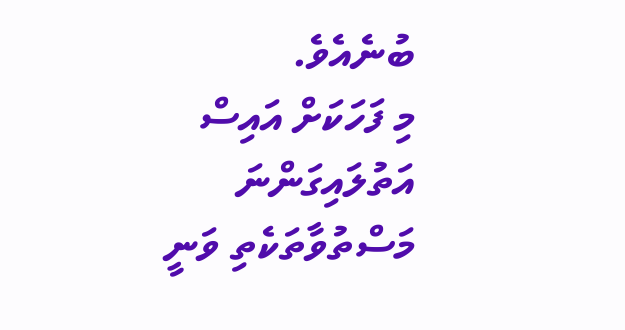ބުނެއެވެ.
މި ފަހަކަށް އައިސް އަތުލައިގަންނަ މަސްތުވާތަކެތި ވަނީ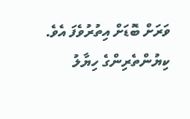ވަރަށް ބޮޑަށް އިތުރުވެފަ އެވެ.
ކިޔުންތެރިންގެ ހިޔާލު